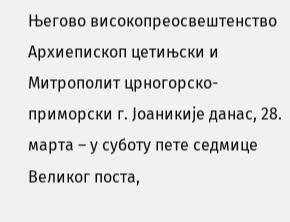Његово високопреосвештенство Архиепископ цетињски и Митрополит црногорско-приморски г. Јоаникије данас, 28. марта – у суботу пете седмице Великог поста,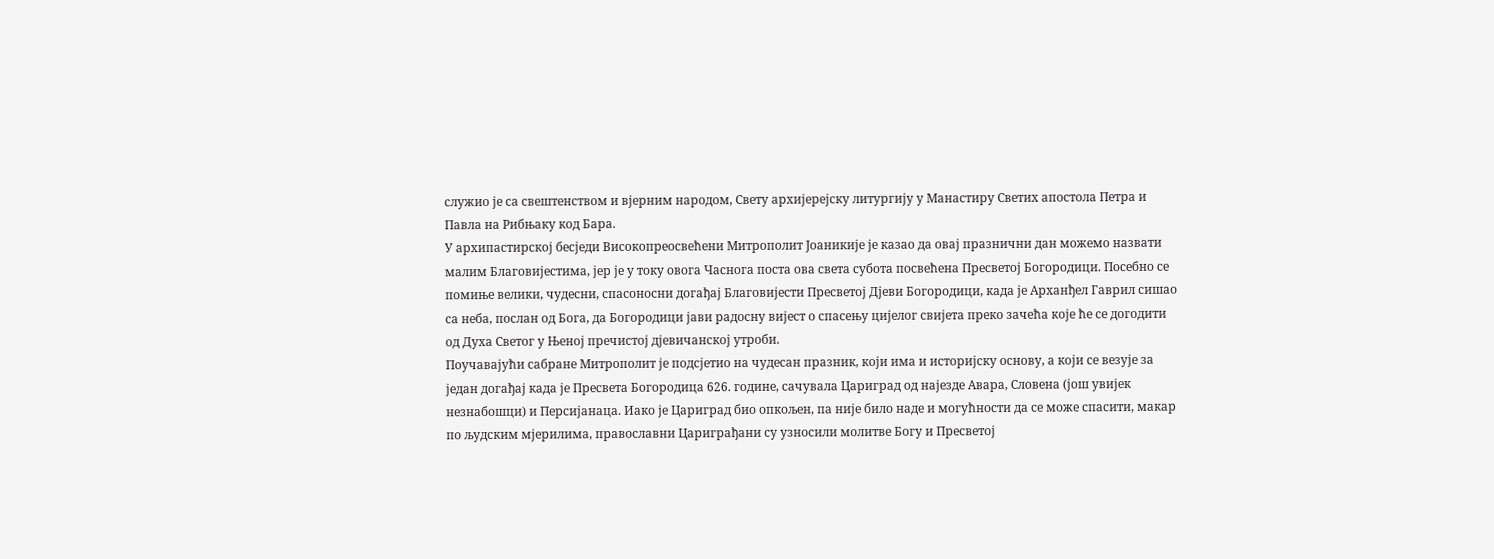служио је са свештенством и вјерним народом, Свету архијерејску литургију у Манастиру Светих апостола Петра и Павла на Рибњаку код Бара.
У архипастирској бесједи Високопреосвећени Митрополит Јоаникије је казао да овај празнични дан можемо назвати малим Благовијестима, јер је у току овога Часнога поста ова света субота посвећена Пресветој Богородици. Посебно се помиње велики, чудесни, спасоносни догађај Благовијести Пресветој Дјеви Богородици, када је Арханђел Гаврил сишао са неба, послан од Бога, да Богородици јави радосну вијест о спасењу цијелог свијета преко зачећа које ће се догодити од Духа Светог у Њеној пречистој дјевичанској утроби.
Поучавајући сабране Митрополит је подсјетио на чудесан празник, који има и историјску основу, а који се везује за један догађај када је Пресвета Богородица 626. године, сачувала Цариград од најезде Авара, Словена (још увијек незнабошци) и Персијанаца. Иако је Цариград био опкољен, па није било наде и могућности да се може спасити, макар по људским мјерилима, православни Цариграђани су узносили молитве Богу и Пресветој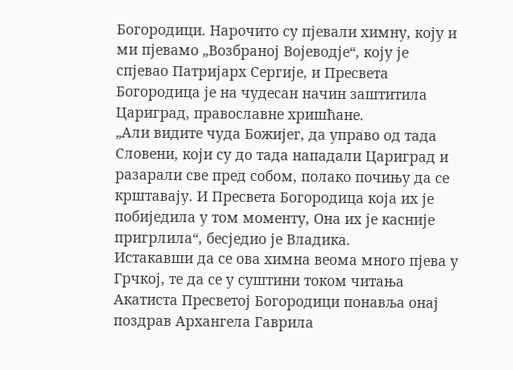Богородици. Нарочито су пјевали химну, коју и ми пјевамо „Возбраној Војеводје“, коју је спјевао Патријарх Сергије, и Пресвета Богородица је на чудесан начин заштитила Цариград, православне хришћане.
„Али видите чуда Божијег, да управо од тада Словени, који су до тада нападали Цариград и разарали све пред собом, полако почињу да се крштавају. И Пресвета Богородица која их је побиједила у том моменту, Она их је касније пригрлила“, бесједио је Владика.
Истакавши да се ова химна веома много пјева у Грчкој, те да се у суштини током читања Акатиста Пресветој Богородици понавља онај поздрав Архангела Гаврила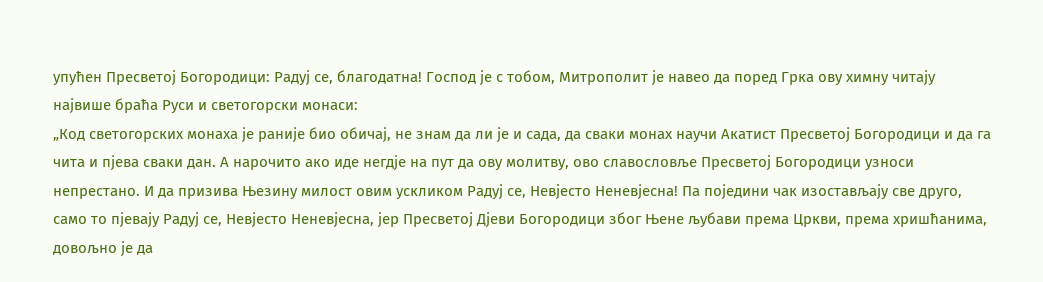упућен Пресветој Богородици: Радуј се, благодатна! Господ је с тобом, Митрополит је навео да поред Грка ову химну читају највише браћа Руси и светогорски монаси:
„Код светогорских монаха је раније био обичај, не знам да ли је и сада, да сваки монах научи Акатист Пресветој Богородици и да га чита и пјева сваки дан. А нарочито ако иде негдје на пут да ову молитву, ово славословље Пресветој Богородици узноси непрестано. И да призива Њезину милост овим ускликом Радуј се, Невјесто Неневјесна! Па поједини чак изостављају све друго, само то пјевају Радуј се, Невјесто Неневјесна, јер Пресветој Дјеви Богородици због Њене љубави према Цркви, према хришћанима, довољно је да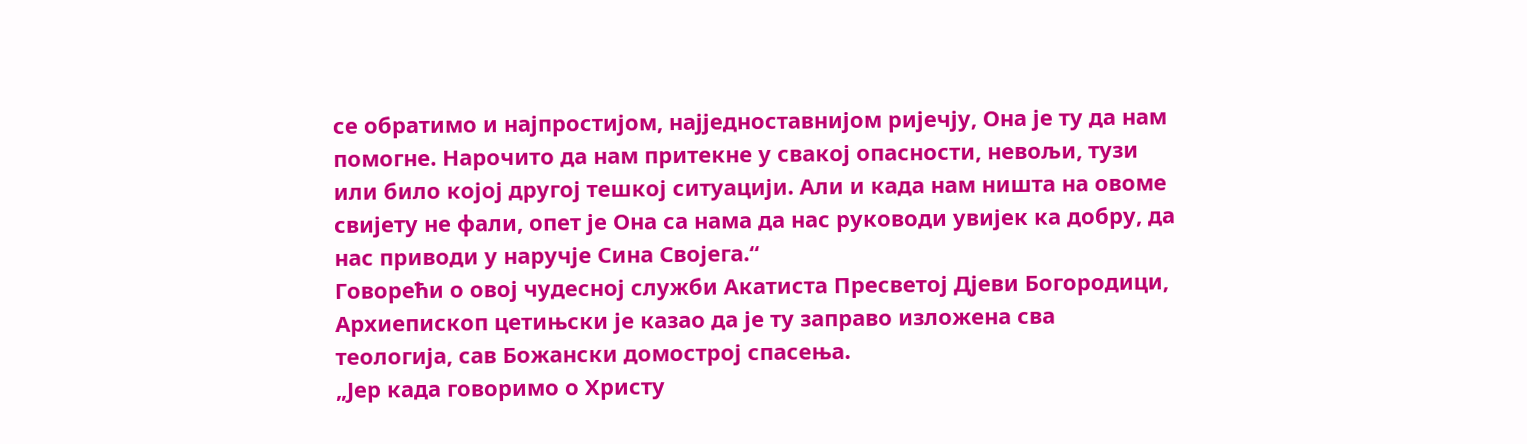се обратимо и најпростијом, најједноставнијом ријечју, Она је ту да нам помогне. Нарочито да нам притекне у свакој опасности, невољи, тузи или било којој другој тешкој ситуацији. Али и када нам ништа на овоме свијету не фали, опет је Она са нама да нас руководи увијек ка добру, да нас приводи у наручје Сина Својега.“
Говорећи о овој чудесној служби Акатиста Пресветој Дјеви Богородици, Архиепископ цетињски је казао да је ту заправо изложена сва теологија, сав Божански домострој спасења.
„Јер када говоримо о Христу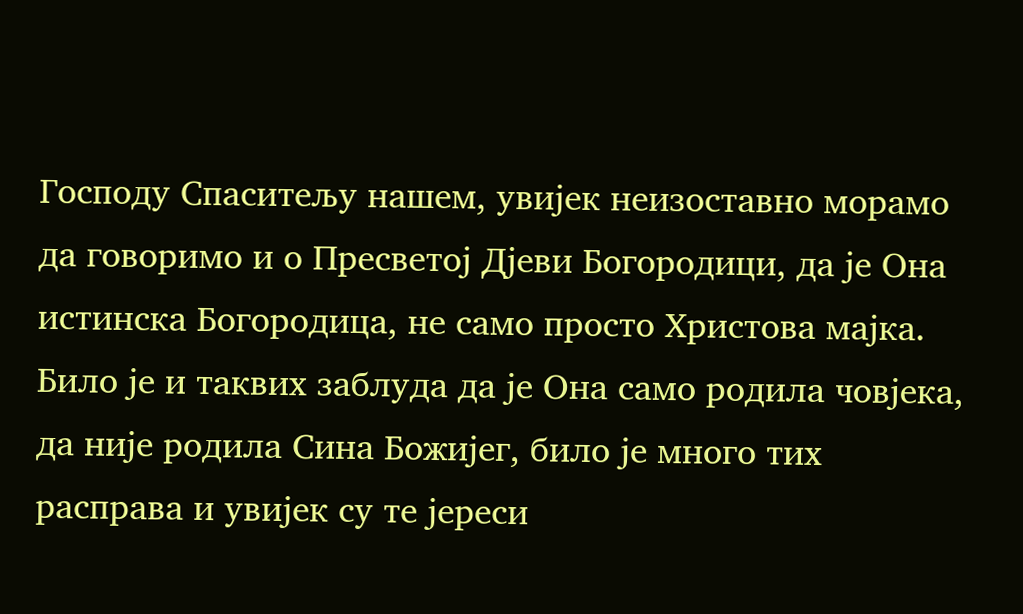Господу Спаситељу нашем, увијек неизоставно морамо да говоримо и о Пресветој Дјеви Богородици, да је Она истинска Богородица, не само просто Христова мајка. Било је и таквих заблуда да је Она само родила човјека, да није родила Сина Божијег, било је много тих расправа и увијек су те јереси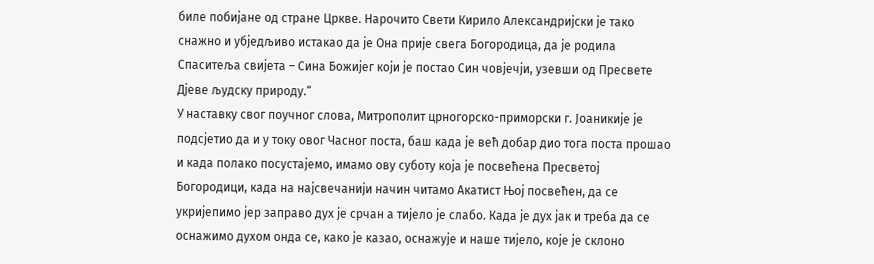биле побијане од стране Цркве. Нарочито Свети Кирило Александријски је тако снажно и убједљиво истакао да је Она прије свега Богородица, да је родила Спаситеља свијета – Сина Божијег који је постао Син човјечји, узевши од Пресвете Дјеве људску природу.“
У наставку свог поучног слова, Митрополит црногорско-приморски г. Јоаникије је подсјетио да и у току овог Часног поста, баш када је већ добар дио тога поста прошао и када полако посустајемо, имамо ову суботу која је посвећена Пресветој Богородици, када на најсвечанији начин читамо Акатист Њој посвећен, да се укријепимо јер заправо дух је срчан а тијело је слабо. Када је дух јак и треба да се оснажимо духом онда се, како је казао, оснажује и наше тијело, које је склоно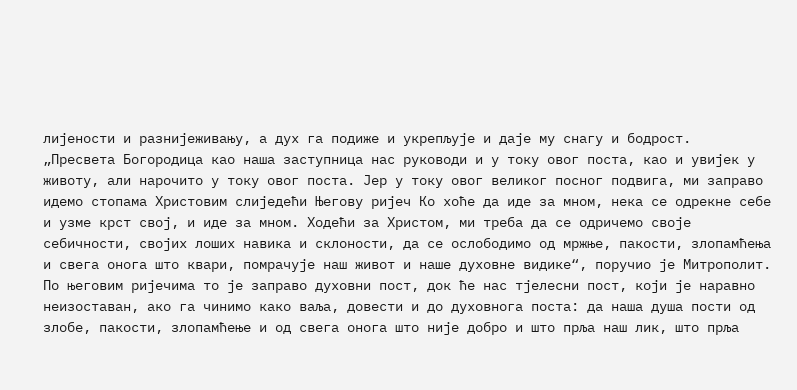лијености и разнијеживању, а дух га подиже и укрепљује и даје му снагу и бодрост.
„Пресвета Богородица као наша заступница нас руководи и у току овог поста, као и увијек у животу, али нарочито у току овог поста. Јер у току овог великог посног подвига, ми заправо идемо стопама Христовим слиједећи Његову ријеч Ко хоће да иде за мном, нека се одрекне себе и узме крст свој, и иде за мном. Ходећи за Христом, ми треба да се одричемо своје себичности, својих лоших навика и склоности, да се ослободимо од мржње, пакости, злопамћења и свега онога што квари, помрачује наш живот и наше духовне видике“, поручио је Митрополит.
По његовим ријечима то је заправо духовни пост, док ће нас тјелесни пост, који је наравно неизоставан, ако га чинимо како ваља, довести и до духовнога поста: да наша душа пости од злобе, пакости, злопамћење и од свега онога што није добро и што прља наш лик, што прља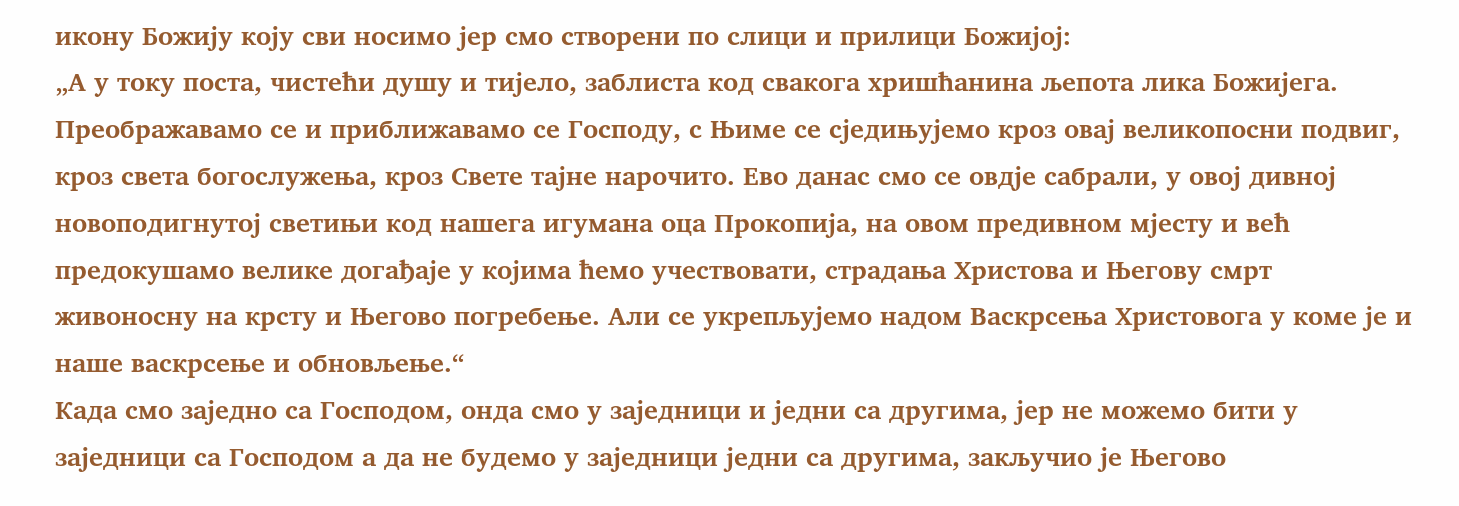икону Божију коју сви носимо јер смо створени по слици и прилици Божијој:
„А у току поста, чистећи душу и тијело, заблиста код свакога хришћанина љепота лика Божијега. Преображавамо се и приближавамо се Господу, с Њиме се сједињујемо кроз овај великопосни подвиг, кроз света богослужења, кроз Свете тајне нарочито. Ево данас смо се овдје сабрали, у овој дивној новоподигнутој светињи код нашега игумана оца Прокопија, на овом предивном мјесту и већ предокушамо велике догађаје у којима ћемо учествовати, страдања Христова и Његову смрт живоносну на крсту и Његово погребење. Али се укрепљујемо надом Васкрсења Христовога у коме је и наше васкрсење и обновљење.“
Када смо заједно са Господом, онда смо у заједници и једни са другима, јер не можемо бити у заједници са Господом а да не будемо у заједници једни са другима, закључио је Његово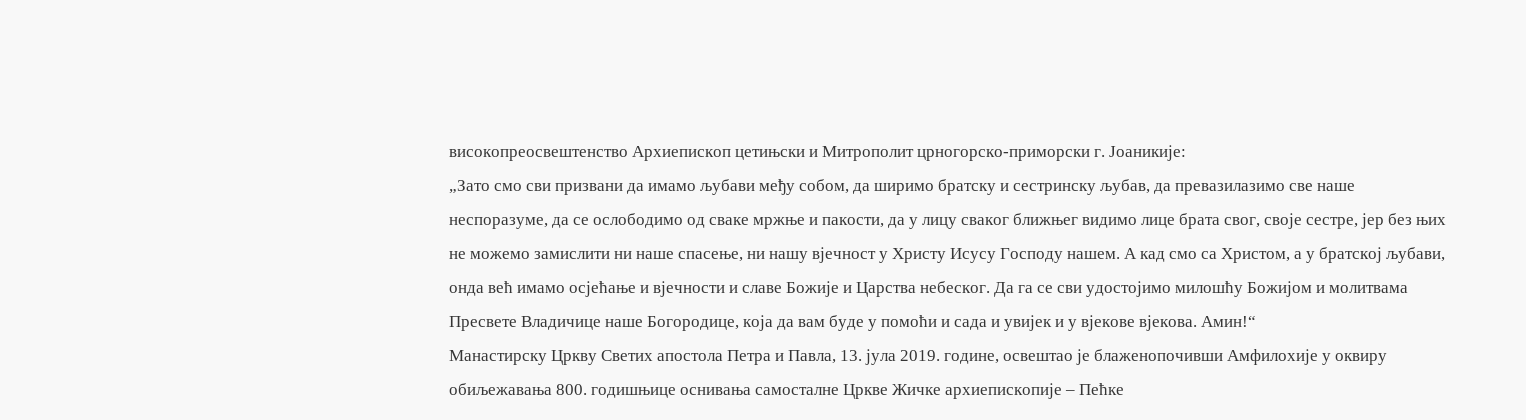високопреосвештенство Архиепископ цетињски и Митрополит црногорско-приморски г. Јоаникије:
„Зато смо сви призвани да имамо љубави међу собом, да ширимо братску и сестринску љубав, да превазилазимо све наше неспоразуме, да се ослободимо од сваке мржње и пакости, да у лицу сваког ближњег видимо лице брата свог, своје сестре, јер без њих не можемо замислити ни наше спасење, ни нашу вјечност у Христу Исусу Господу нашем. А кад смо са Христом, а у братској љубави, онда већ имамо осјећање и вјечности и славе Божије и Царства небеског. Да га се сви удостојимо милошћу Божијом и молитвама Пресвете Владичице наше Богородице, која да вам буде у помоћи и сада и увијек и у вјекове вјекова. Амин!“
Манастирску Цркву Светих апостола Петра и Павла, 13. јула 2019. године, освештао је блаженопочивши Амфилохије у оквиру обиљежавања 800. годишњице оснивања самосталне Цркве Жичке архиепископије – Пећке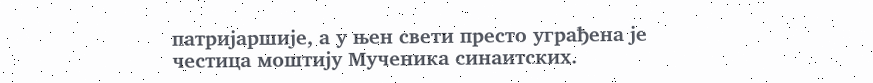патријаршије, а у њен свети престо уграђена је честица моштију Мученика синаитских.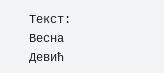Текст: Весна Девић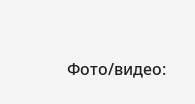Фото/видео: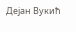Дејан Вукић